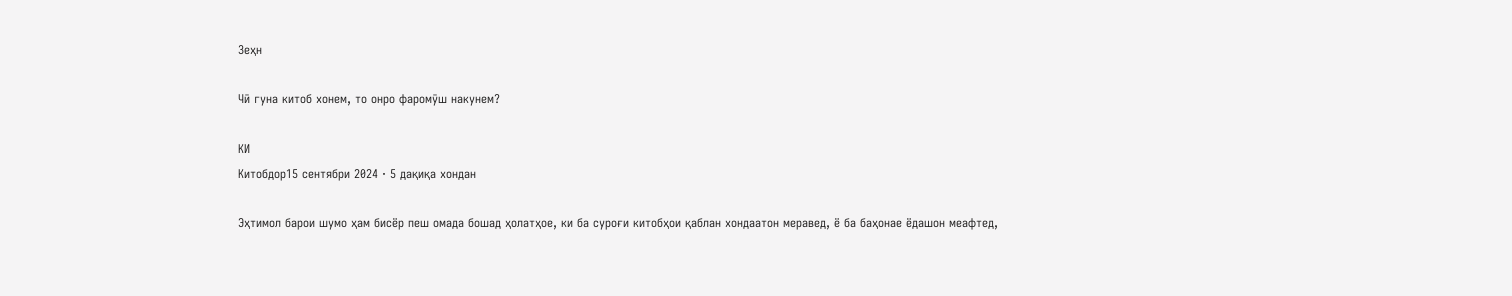Зеҳн

Чӣ гуна китоб хонем, то онро фаромӯш накунем?

КИ
Китобдор15 сентябри 2024 · 5 дақиқа хондан

Эҳтимол барои шумо ҳам бисёр пеш омада бошад ҳолатҳое, ки ба суроғи китобҳои қаблан хондаатон меравед, ё ба баҳонае ёдашон меафтед,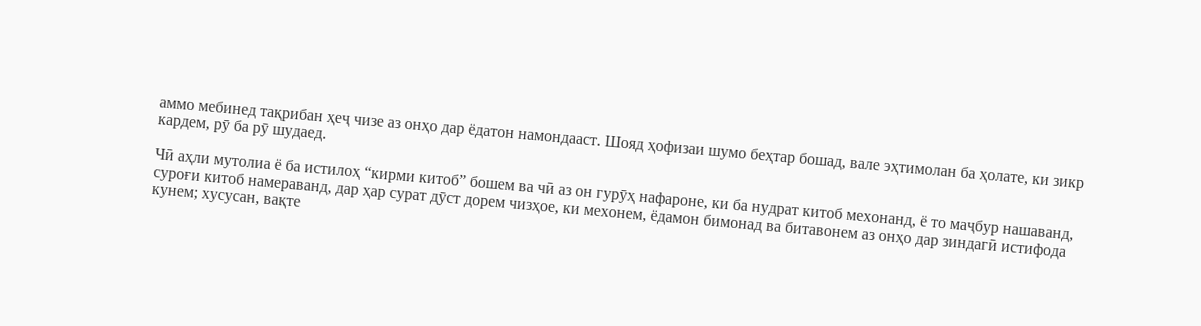аммо мебинед тақрибан ҳеҷ чизе аз онҳо дар ёдатон намондааст. Шояд ҳофизаи шумо беҳтар бошад, вале эҳтимолан ба ҳолате, ки зикр кардем, рӯ ба рӯ шудаед.

Чӣ аҳли мутолиа ё ба истилоҳ “кирми китоб” бошем ва чӣ аз он гурӯҳ нафароне, ки ба нудрат китоб мехонанд, ё то маҷбур нашаванд, суроғи китоб намераванд, дар ҳар сурат дӯст дорем чизҳое, ки мехонем, ёдамон бимонад ва битавонем аз онҳо дар зиндагӣ истифода кунем; хусусан, вақте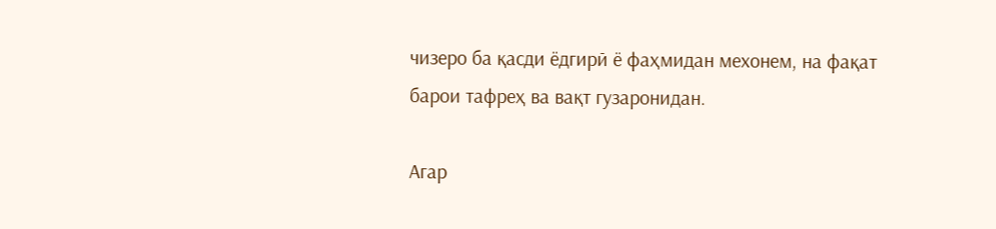чизеро ба қасди ёдгирӣ ё фаҳмидан мехонем, на фақат барои тафреҳ ва вақт гузаронидан.

Агар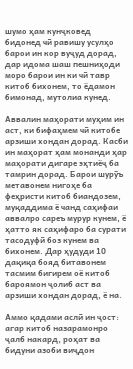шумо ҳам кунҷковед бидонед чӣ равишу усулҳо барои ин кор вуҷуд дорад, дар идома шаш пешниҳоди моро барои ин ки чӣ тавр китоб бихонем, то ёдамон бимонад, мутолиа кунед.

Аввалин маҳорати муҳим ин аст, ки бифаҳмем чӣ китобе арзиши хондан дорад. Касби ин маҳорат ҳам монанди ҳар маҳорати дигаре эҳтиёҷ ба тамрин дорад. Барои шурӯъ метавонем нигоҳе ба феҳристи китоб биандозем, муқаддима ё чанд саҳифаи аввалро сареъ мурур кунем, ё ҳатто як саҳифаро ба сурати тасодуфӣ боз кунем ва бихонем. Дар ҳудуди 10 дақиқа бояд битавонем тасмим бигирем оё китоб бароямон ҷолиб аст ва арзиши хондан дорад, ё на.

Аммо қадами аслӣ ин ҷост: агар китоб назарамонро ҷалб накард, роҳат ва бидуни азоби виҷдон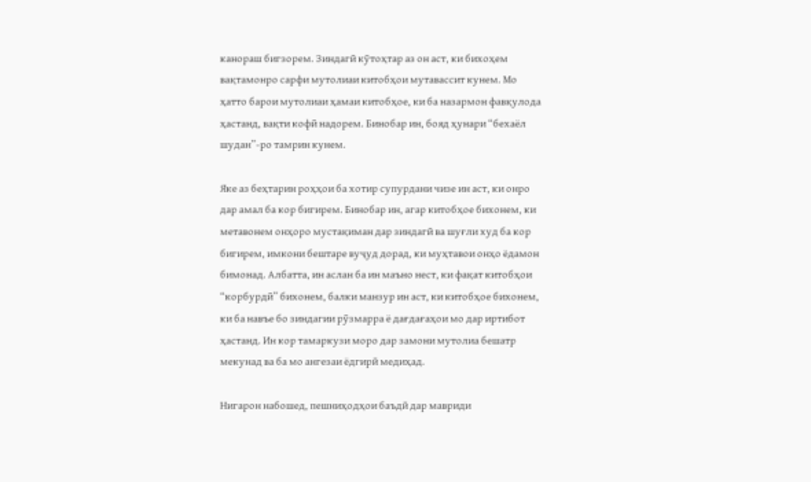канораш бигзорем. Зиндагӣ кӯтоҳтар аз он аст, ки бихоҳем вақтамонро сарфи мутолиаи китобҳои мутавассит кунем. Мо ҳатто барои мутолиаи ҳамаи китобҳое, ки ба назармон фавқулода ҳастанд, вақти кофӣ надорем. Бинобар ин, бояд ҳунари “бехаёл шудан”-ро тамрин кунем.

Яке аз беҳтарин роҳҳои ба хотир супурдани чизе ин аст, ки онро дар амал ба кор бигирем. Бинобар ин, агар китобҳое бихонем, ки метавонем онҳоро мустақиман дар зиндагӣ ва шуғли худ ба кор бигирем, имкони бештаре вуҷуд дорад, ки муҳтавои онҳо ёдамон бимонад. Албатта, ин аслан ба ин маъно нест, ки фақат китобҳои “корбурдӣ” бихонем, балки манзур ин аст, ки китобҳое бихонем, ки ба навъе бо зиндагии рӯзмарра ё дағдағаҳои мо дар иртибот ҳастанд. Ин кор тамаркузи моро дар замони мутолиа бешатр мекунад ва ба мо ангезаи ёдгирӣ медиҳад.

Нигарон набошед, пешниҳодҳои баъдӣ дар мавриди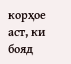корҳое аст, ки бояд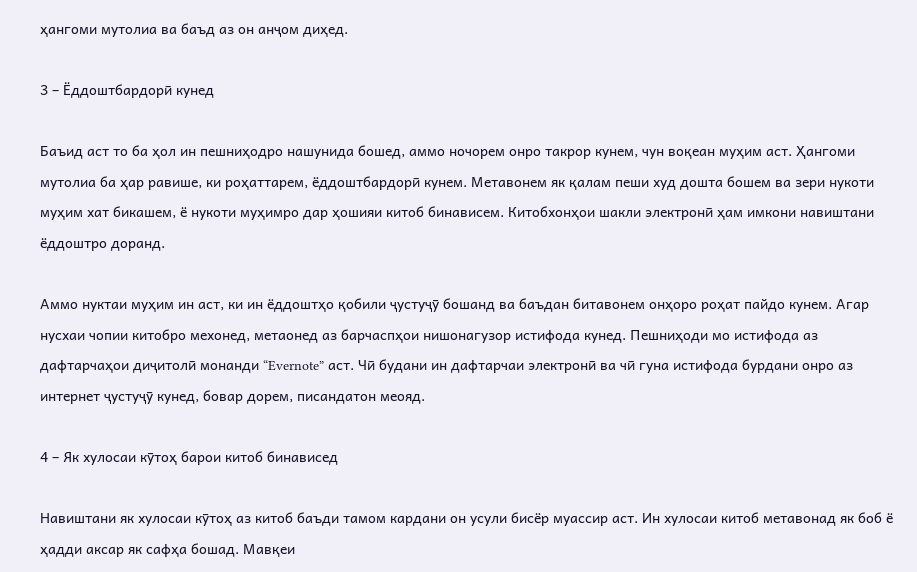ҳангоми мутолиа ва баъд аз он анҷом диҳед.

3 – Ёддоштбардорӣ кунед

Баъид аст то ба ҳол ин пешниҳодро нашунида бошед, аммо ночорем онро такрор кунем, чун воқеан муҳим аст. Ҳангоми мутолиа ба ҳар равише, ки роҳаттарем, ёддоштбардорӣ кунем. Метавонем як қалам пеши худ дошта бошем ва зери нукоти муҳим хат бикашем, ё нукоти муҳимро дар ҳошияи китоб бинависем. Китобхонҳои шакли электронӣ ҳам имкони навиштани ёддоштро доранд.

Аммо нуктаи муҳим ин аст, ки ин ёддоштҳо қобили ҷустуҷӯ бошанд ва баъдан битавонем онҳоро роҳат пайдо кунем. Агар нусхаи чопии китобро мехонед, метаонед аз барчаспҳои нишонагузор истифода кунед. Пешниҳоди мо истифода аз дафтарчаҳои диҷитолӣ монанди “Evernote” аст. Чӣ будани ин дафтарчаи электронӣ ва чӣ гуна истифода бурдани онро аз интернет ҷустуҷӯ кунед, бовар дорем, писандатон меояд.

4 – Як хулосаи кӯтоҳ барои китоб бинависед

Навиштани як хулосаи кӯтоҳ аз китоб баъди тамом кардани он усули бисёр муассир аст. Ин хулосаи китоб метавонад як боб ё ҳадди аксар як сафҳа бошад. Мавқеи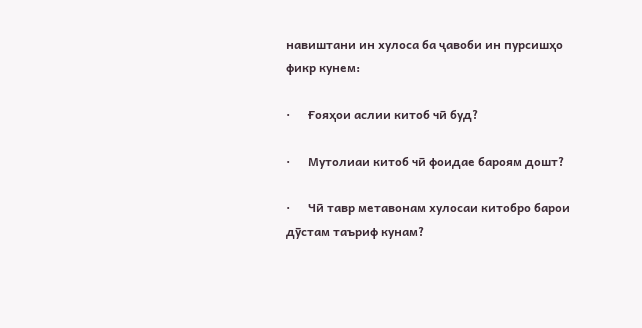навиштани ин хулоса ба ҷавоби ин пурсишҳо фикр кунем:

·      Ғояҳои аслии китоб чӣ буд?

·      Мутолиаи китоб чӣ фоидае бароям дошт?

·      Чӣ тавр метавонам хулосаи китобро барои дӯстам таъриф кунам?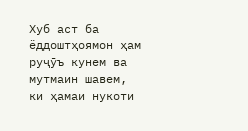Хуб аст ба ёддоштҳоямон ҳам руҷӯъ кунем ва мутмаин шавем, ки ҳамаи нукоти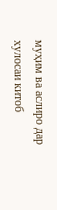муҳим ва аслиро дар хулосаи китоб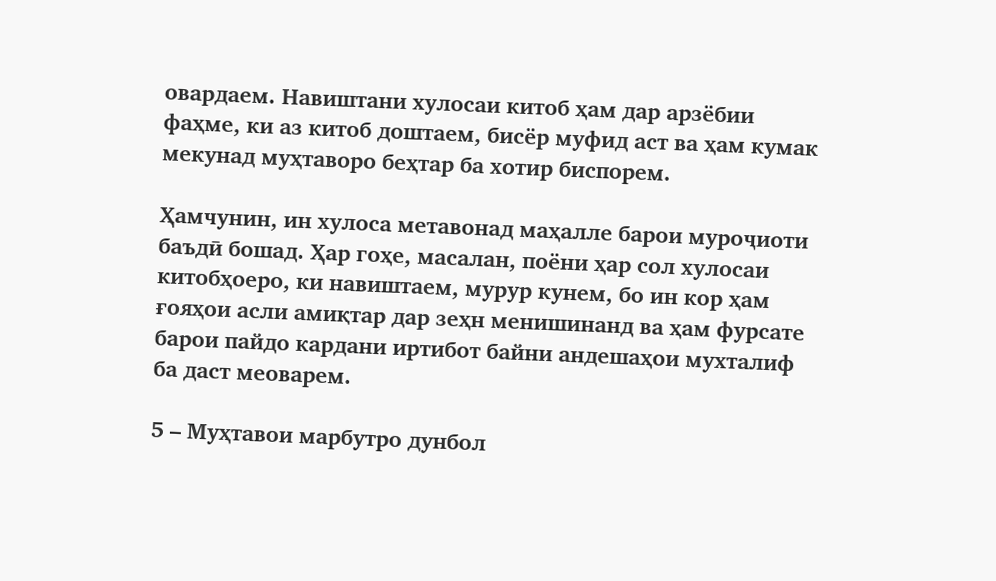овардаем. Навиштани хулосаи китоб ҳам дар арзёбии фаҳме, ки аз китоб доштаем, бисёр муфид аст ва ҳам кумак мекунад муҳтаворо беҳтар ба хотир биспорем.

Ҳамчунин, ин хулоса метавонад маҳалле барои муроҷиоти баъдӣ бошад. Ҳар гоҳе, масалан, поёни ҳар сол хулосаи китобҳоеро, ки навиштаем, мурур кунем, бо ин кор ҳам ғояҳои асли амиқтар дар зеҳн менишинанд ва ҳам фурсате барои пайдо кардани иртибот байни андешаҳои мухталиф ба даст меоварем.

5 – Муҳтавои марбутро дунбол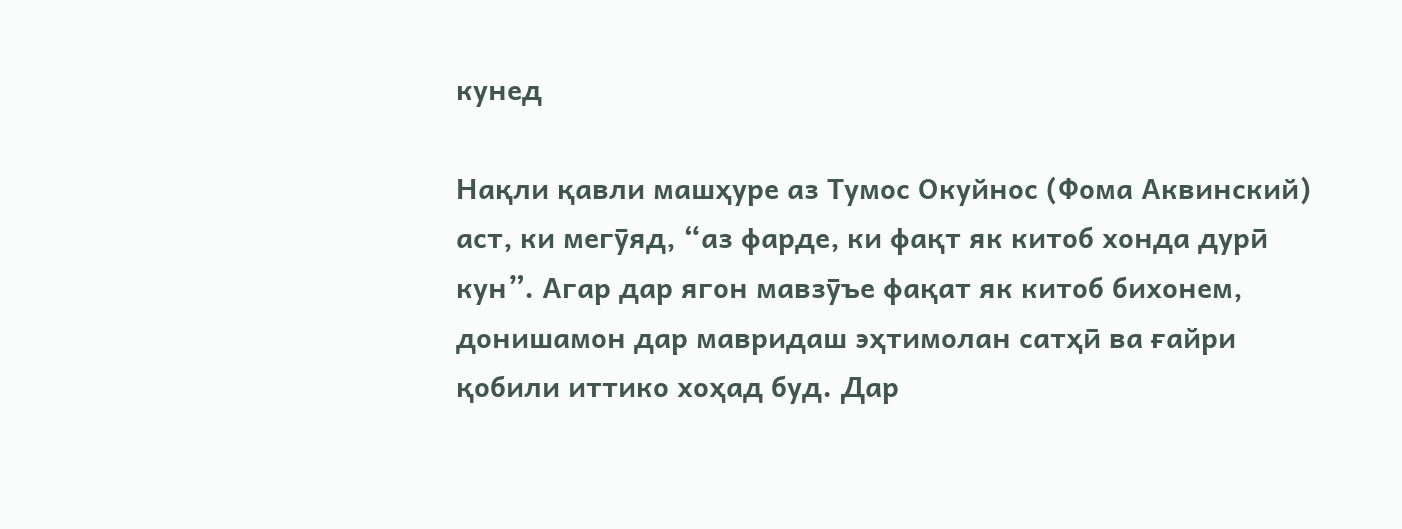кунед

Нақли қавли машҳуре аз Тумос Окуйнос (Фома Аквинский) аст, ки мегӯяд, “аз фарде, ки фақт як китоб хонда дурӣ кун”. Агар дар ягон мавзӯъе фақат як китоб бихонем, донишамон дар мавридаш эҳтимолан сатҳӣ ва ғайри қобили иттико хоҳад буд. Дар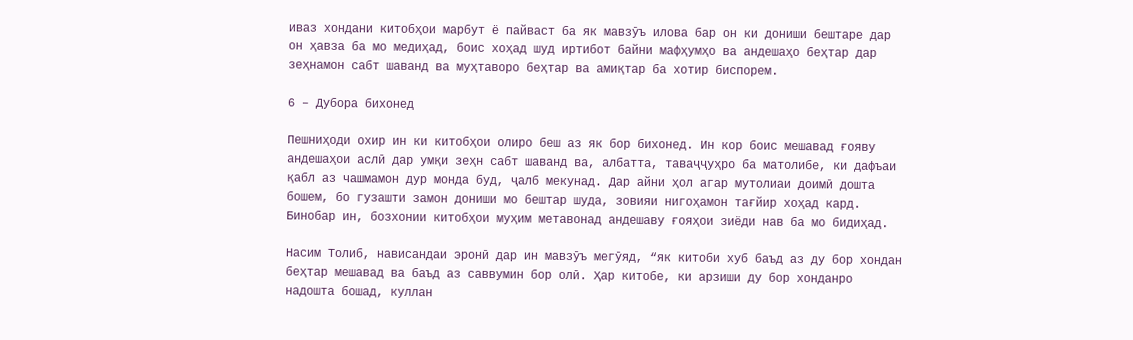иваз хондани китобҳои марбут ё пайваст ба як мавзӯъ илова бар он ки дониши бештаре дар он ҳавза ба мо медиҳад, боис хоҳад шуд иртибот байни мафҳумҳо ва андешаҳо беҳтар дар зеҳнамон сабт шаванд ва муҳтаворо беҳтар ва амиқтар ба хотир биспорем.

6 – Дубора бихонед

Пешниҳоди охир ин ки китобҳои олиро беш аз як бор бихонед. Ин кор боис мешавад ғояву андешаҳои аслӣ дар умқи зеҳн сабт шаванд ва, албатта, таваҷҷуҳро ба матолибе, ки дафъаи қабл аз чашмамон дур монда буд, ҷалб мекунад. Дар айни ҳол агар мутолиаи доимӣ дошта бошем, бо гузашти замон дониши мо бештар шуда, зовияи нигоҳамон тағйир хоҳад кард. Бинобар ин, бозхонии китобҳои муҳим метавонад андешаву ғояҳои зиёди нав ба мо бидиҳад.

Насим Толиб, нависандаи эронӣ дар ин мавзӯъ мегӯяд, “як китоби хуб баъд аз ду бор хондан беҳтар мешавад ва баъд аз саввумин бор олӣ. Ҳар китобе, ки арзиши ду бор хонданро надошта бошад, куллан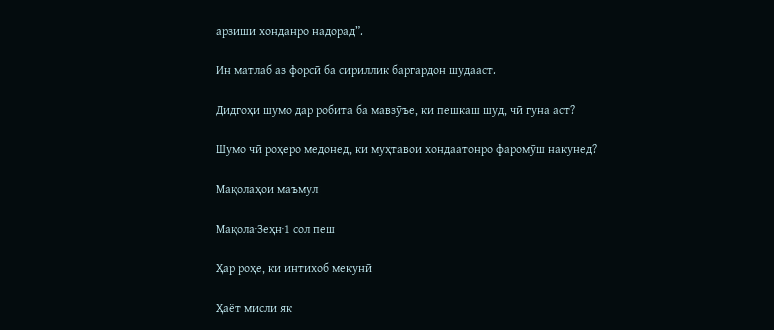арзиши хонданро надорад”.

Ин матлаб аз форсӣ ба сириллик баргардон шудааст.

Дидгоҳи шумо дар робита ба мавзӯъе, ки пешкаш шуд, чӣ гуна аст?

Шумо чӣ роҳеро медонед, ки муҳтавои хондаатонро фаромӯш накунед?

Мақолаҳои маъмул

Мақола·Зеҳн·1 сол пеш

Ҳар роҳе, ки интихоб мекунӣ

Ҳаёт мисли як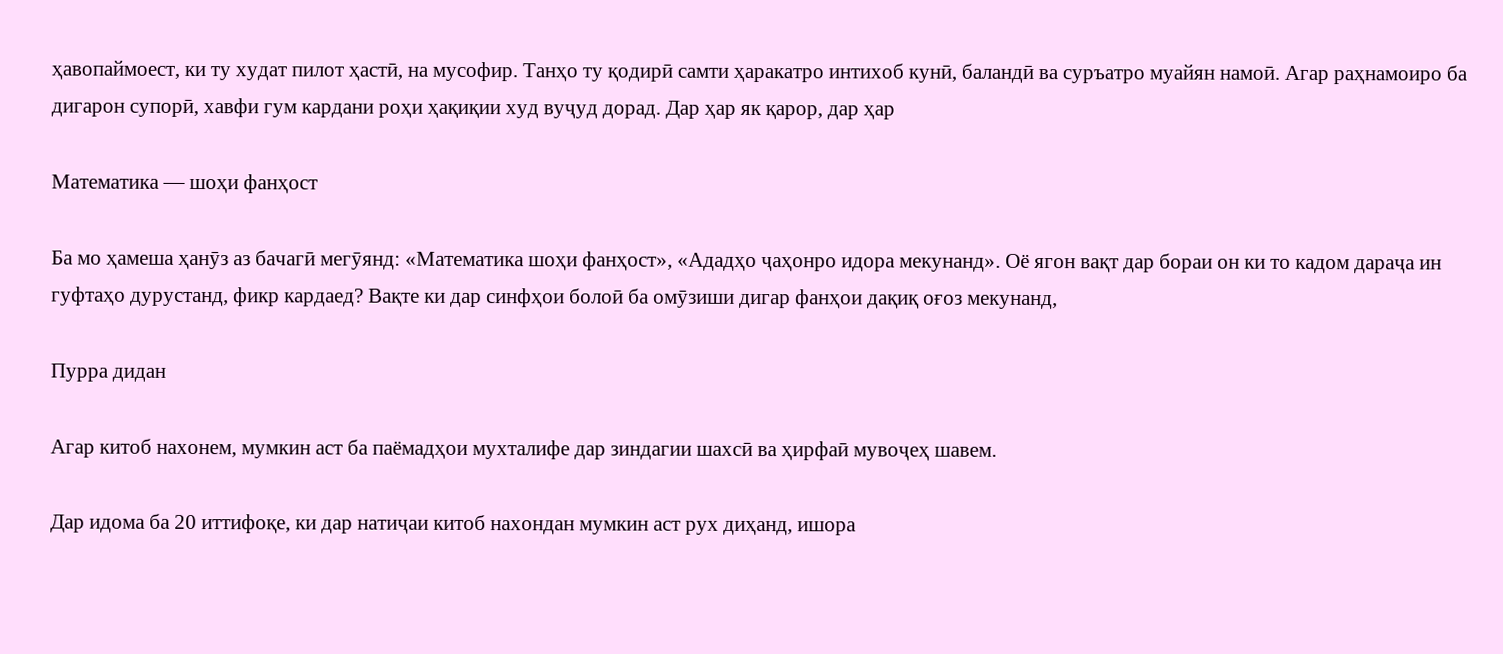ҳавопаймоест, ки ту худат пилот ҳастӣ, на мусофир. Танҳо ту қодирӣ самти ҳаракатро интихоб кунӣ, баландӣ ва суръатро муайян намоӣ. Агар раҳнамоиро ба дигарон супорӣ, хавфи гум кардани роҳи ҳақиқии худ вуҷуд дорад. Дар ҳар як қарор, дар ҳар

Математика — шоҳи фанҳост

Ба мо ҳамеша ҳанӯз аз бачагӣ мегӯянд: «Математика шоҳи фанҳост», «Ададҳо ҷаҳонро идора мекунанд». Оё ягон вақт дар бораи он ки то кадом дараҷа ин гуфтаҳо дурустанд, фикр кардаед? Вақте ки дар синфҳои болоӣ ба омӯзиши дигар фанҳои дақиқ оғоз мекунанд,

Пурра дидан

Агар китоб нахонем, мумкин аст ба паёмадҳои мухталифе дар зиндагии шахсӣ ва ҳирфаӣ мувоҷеҳ шавем.

Дар идома ба 20 иттифоқе, ки дар натиҷаи китоб нахондан мумкин аст рух диҳанд, ишора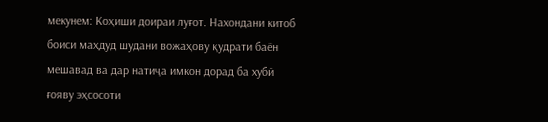мекунем: Коҳиши доираи луғот. Нахондани китоб боиси маҳдуд шудани вожаҳову қудрати баён мешавад ва дар натиҷа имкон дорад ба хубӣ ғояву эҳсосоти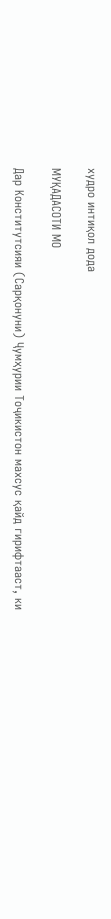худро интиқол дода

МУҚАДАСОТИ МО

Дар Конститутсияи (Сарқонуни) Ҷумҳурии Тоҷикистон махсус қайд гирифтааст, ки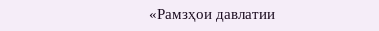«Рамзҳои давлатии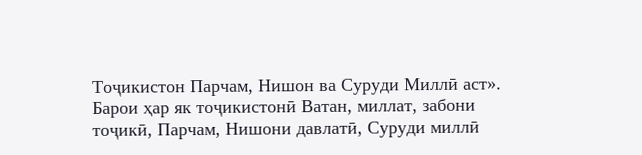Тоҷикистон Парчам, Нишон ва Суруди Миллӣ аст». Барои ҳар як тоҷикистонӣ Ватан, миллат, забони тоҷикӣ, Парчам, Нишони давлатӣ, Суруди миллӣ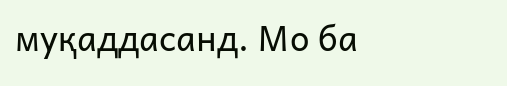муқаддасанд. Мо ба